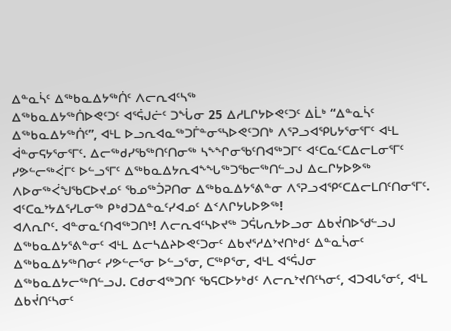ᐃᓐᓇᓵᑦ ᐃᖅᑲᓇᐃᔭᖅᑏᑦ ᐱᓕᕆᐊᑦᓴᖅ
ᐃᖅᑲᓇᐃᔭᖅᑏᐅᕙᑦᑐᑦ ᐊᕐᕌᒍᓖᑦ ᑐᖔᓂ 25 ᐃᓱᒪᒋᔭᐅᕙᑦᑐᑦ ᐃᒫᒃ “ᐃᓐᓇᓵᑦ ᐃᖅᑲᓇᐃᔭᖅᑏᑦ”, ᐊᒻᒪ ᐅᓗᕆᐊᓇᖅᑐᒦᓐᓂᕐᓴᐅᕙᑦᑐᑎᒃ ᐱᕐᕈᓗᐊᕿᒐᔭᕐᓂᕐᒥᑦ ᐊᒻᒪ ᐋᓐᓂᕋᔭᕐᓂᕐᒥᑦ. ᐃᓕᖅᑯᓯᖃᖅᑎᑦᑎᓂᖅ ᓴᖕᖏᓂᖃᑦᑎᐊᖅᑐᒥᑦ ᐊᑦᑕᓇᑦᑕᐃᓕᒪᓂᕐᒥᑦ ᓯᕗᓪᓕᖅᐹᒥᑦ ᐅᓪᓗᕐᒥᑦ ᐃᖅᑲᓇᐃᔭᕆᐊᖕᖓᖅᑐᖃᓕᖅᑎᓪᓗᒍ ᐃᓚᒋᔭᐅᕗᖅ ᐱᐅᓂᖅᐹᖑᖃᑕᐅᔪᓄᑦ ᖃᓄᖅᑑᕈᑎᓂ ᐃᖅᑲᓇᐃᔭᕐᕕᓐᓂ ᐱᕐᕈᓗᐊᕿᑦᑕᐃᓕᒪᑎᑦᑎᓂᕐᒥᑦ. ᐊᑦᑕᓇᔾᔭᐃᕐᓯᒪᓂᖅ ᑭᒃᑯᑐᐃᓐᓇᑦᓯᐊᓄᑦ ᐃᑉᐱᒋᔭᒐᐅᕗᖅ!
ᐊᐱᕆᒋᑦ. ᐊᓐᓂᓇᑦᑎᐊᖅᑐᑎᒃ! ᐱᓕᕆᐊᑦᓴᐅᔪᖅ ᑐᕌᒐᕆᔭᐅᓗᓂ ᐃᑲᔫᑎᐅᖁᓪᓗᒍ ᐃᖅᑲᓇᐃᔭᕐᕕᓐᓂᑦ ᐊᒻᒪ ᐃᓕᓴᐃᔨᐅᕙᑦᑐᓂᑦ ᐃᑲᔪᕐᓱᐃᔾᔪᑎᒃᑯᑦ ᐃᓐᓇᓵᓂᑦ ᐃᖅᑲᓇᐃᔭᖅᑎᓂᑦ ᓯᕗᓪᓕᕐᓂ ᐅᓪᓗᕐᓂ, ᑕᖅᑭᕐᓂ, ᐊᒻᒪ ᐊᕐᕌᒍᓂ ᐃᖅᑲᓇᐃᔭᓕᖅᑎᓪᓗᒍ. ᑕᑯᓂᐊᖅᑐᑎᑦ ᖃᕋᑕᐅᔭᒃᑯᑦ ᐱᓕᕆᔾᔪᑎᑦᓴᓂᑦ, ᐊᑐᐊᒐᕐᓂᑦ, ᐊᒻᒪ ᐃᑲᔫᑎᑦᓴᓂᑦ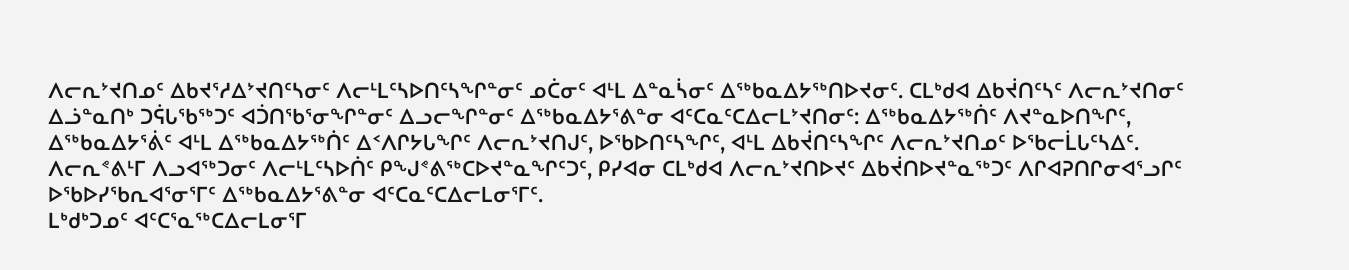ᐱᓕᕆᔾᔪᑎᓄᑦ ᐃᑲᔪᕐᓱᐃᔾᔪᑎᑦᓴᓂᑦ ᐱᓕᒻᒪᑦᓴᐅᑎᑦᓴᖏᓐᓂᑦ ᓄᑖᓂᑦ ᐊᒻᒪ ᐃᓐᓇᓵᓂᑦ ᐃᖅᑲᓇᐃᔭᖅᑎᐅᔪᓂᑦ. ᑕᒪᒃᑯᐊ ᐃᑲᔫᑎᑦᓴᑦ ᐱᓕᕆᔾᔪᑎᓂᑦ ᐃᓘᓐᓇᑎᒃ ᑐᕌᒐᖃᖅᑐᑦ ᐊᑑᑎᖃᕐᓂᖏᓐᓂᑦ ᐃᓗᓕᖏᓐᓂᑦ ᐃᖅᑲᓇᐃᔭᕐᕕᓐᓂ ᐊᑦᑕᓇᑦᑕᐃᓕᒪᔾᔪᑎᓂᑦ: ᐃᖅᑲᓇᐃᔭᖅᑏᑦ ᐱᔪᓐᓇᐅᑎᖏᑦ, ᐃᖅᑲᓇᐃᔭᕐᕖᑦ ᐊᒻᒪ ᐃᖅᑲᓇᐃᔭᖅᑏᑦ ᐃᑉᐱᒋᔭᒐᖏᑦ ᐱᓕᕆᔾᔪᑎᒍᑦ, ᐅᖃᐅᑎᑦᓴᖏᑦ, ᐊᒻᒪ ᐃᑲᔫᑎᑦᓴᖏᑦ ᐱᓕᕆᔾᔪᑎᓄᑦ ᐅᖃᓕᒫᒐᑦᓴᐃᑦ.
ᐱᓕᕆᕝᕕᒻᒥ ᐱᓗᐊᖅᑐᓂᑦ ᐱᓕᒻᒪᑦᓴᐅᑏᑦ ᑭᖑᕝᕕᖅᑕᐅᔪᓐᓇᖏᑦᑐᑦ, ᑭᓯᐊᓂ ᑕᒪᒃᑯᐊ ᐱᓕᕆᔾᔪᑎᐅᔪᑦ ᐃᑲᔫᑎᐅᔪᓐᓇᖅᑐᑦ ᐱᒋᐊᕈᑎᒋᓂᐊᕐᓗᒋᑦ ᐅᖃᐅᓯᖃᕆᐊᕐᓂᕐᒥᑦ ᐃᖅᑲᓇᐃᔭᕐᕕᓐᓂ ᐊᑦᑕᓇᑦᑕᐃᓕᒪᓂᕐᒥᑦ.
ᒪᒃᑯᒃᑐᓄᑦ ᐊᑦᑕᕐᓇᖅᑕᐃᓕᒪᓂᕐᒥ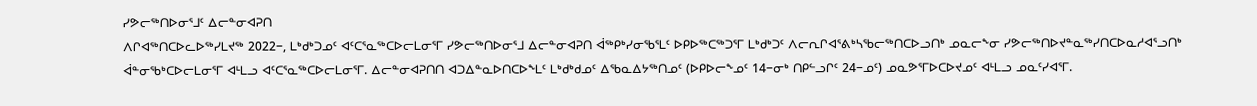ᓯᕗᓕᖅᑎᐅᓂᕐᒧᑦ ᐃᓕᓐᓂᐊᕈᑎ
ᐱᒋᐊᖅᑎᑕᐅᓚᐅᖅᓯᒪᔪᖅ 2022−, ᒪᒃᑯᒃᑐᓄᑦ ᐊᑦᑕᕐᓇᖅᑕᐅᓕᒪᓂᕐᒥ ᓯᕗᓕᖅᑎᐅᓂᕐᒧ ᐃᓕᓐᓂᐊᕈᑎ ᐋᖅᑭᒃᓯᓂᖃᕐᒪᑦ ᐅᑭᐅᖅᑕᖅᑐᕐᒥ ᒪᒃᑯᒃᑐᑦ ᐱᓕᕆᒋᐊᕐᕕᒃᓴᖃᓕᖅᑎᑕᐅᓗᑎᒃ ᓄᓇᓕᖕᓂ ᓯᕗᓕᖅᑎᐅᔪᓐᓇᖅᓯᑎᑕᐅᓇᓱᐊᕐᓗᑎᒃ ᐋᓐᓂᖃᒃᑕᐅᓕᒪᓂᕐᒥ ᐊᒻᒪᓗ ᐊᑦᑕᕐᓇᖅᑕᐅᓕᒪᓂᕐᒥ. ᐃᓕᓐᓂᐊᕈᑎᑎ ᐊᑐᐃᓐᓇᐅᑎᑕᐅᖕᒪᑦ ᒪᒃᑯᒃᑯᓄᑦ ᐃᖃᓇᐃᔭᖅᑎᓄᑦ (ᐅᑭᐅᓕᖕᓄᑦ 14−ᓂᒃ ᑎᑭᓪᓗᒋᑦ 24−ᓄᑦ) ᓄᓇᕗᕐᒥᐅᑕᐅᔪᓄᑦ ᐊᒻᒪᓗ ᓄᓇᑦᓯᐊᕐᒥ.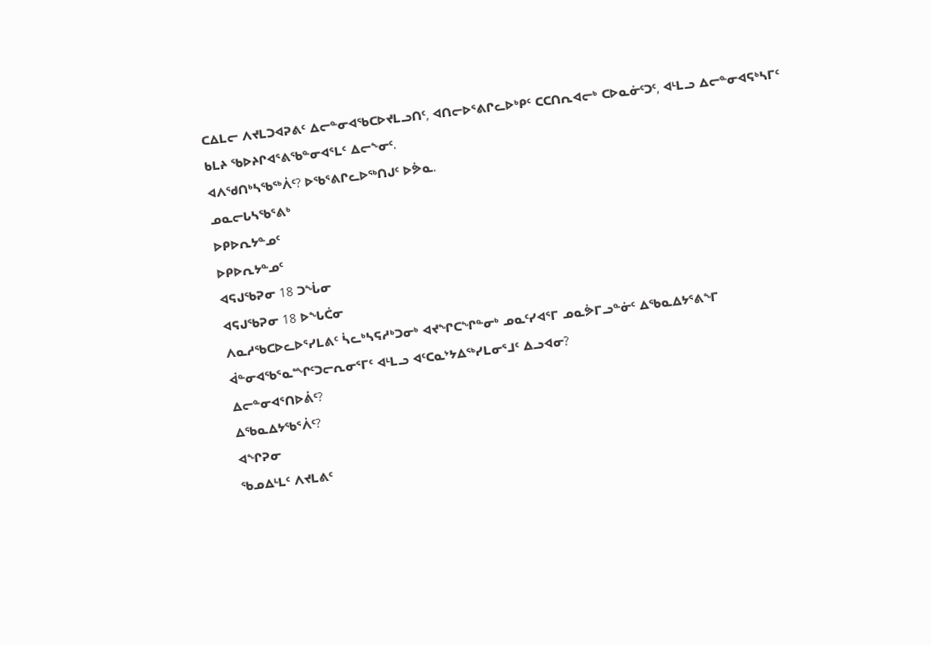ᑕᐃᒪᓕ ᐱᔪᒪᑐᐊᕈᕕᑦ ᐃᓕᓐᓂᐊᖃᑕᐅᔪᒪᓗᑎᑦ, ᐊᑎᓕᐅᕐᕕᒋᓚᐅᒃᑭᑦ ᑕᑕᑎᕆᐊᓕᒃ ᑕᐅᓇᓃᑦᑐᑦ, ᐊᒻᒪᓗ ᐃᓕᓐᓂᐊᕋᒃᓴᒥᑦ ᑲᒪᔨ ᖃᐅᔨᒋᐊᕐᕕᖃᓐᓂᐊᕐᒪᑦ ᐃᓕᖕᓂᑦ.
ᐊᐱᖁᑎᒃᓴᖃᖅᐲᑦ? ᐅᖃᕐᕕᒋᓚᐅᖅᑎᒍᑦ ᐅᕘᓇ.
ᓄᓇᓕᒐᓴᖃᕐᕕᒃ
ᐅᑭᐅᕆᔭᓐᓄᑦ
ᐅᑭᐅᕆᔭᓐᓄᑦ
ᐊᕋᒍᖃᕈᓂ 18 ᑐᖔᓂ
ᐊᕋᒍᖃᕈᓂ 18 ᐅᖓᑖᓂ
ᐱᓇᓱᖃᑕᐅᓚᐅᕐᓯᒪᕕᑦ ᓵᓚᒃᓴᕋᓱᒃᑐᓂᒃ ᐊᔪᖏᑕᖏᓐᓂᒃ ᓄᓇᑦᓯᐊᕐᒥ ᓄᓇᕘᒥᓗᓐᓃᑦ ᐃᖃᓇᐃᔭᕐᕕᖕᒥ ᐋᓐᓂᐊᖃᕐᓇᙱᑦᑐᓕᕆᓂᕐᒥᑦ ᐊᒻᒪᓗ ᐊᑦᑕᓇᔾᔭᐃᖅᓯᒪᓂᕐᒧᑦ ᐃᓗᐊᓂ?
ᐃᓕᓐᓂᐊᕐᑎᐅᕖᑦ?
ᐃᖃᓇᐃᔭᖃᕐᐲᑦ?
ᐊᖏᕈᓂ
ᖃᓄᐃᒻᒪᑦ ᐱᔪᒪᕕᑦ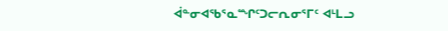ᐋᓐᓂᐊᖃᕐᓇᙱᑦᑐᓕᕆᓂᕐᒥᑦ ᐊᒻᒪᓗ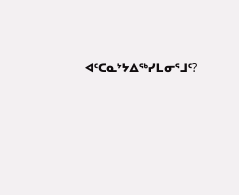ᐊᑦᑕᓇᔾᔭᐃᖅᓯᒪᓂᕐᒧᑦ?